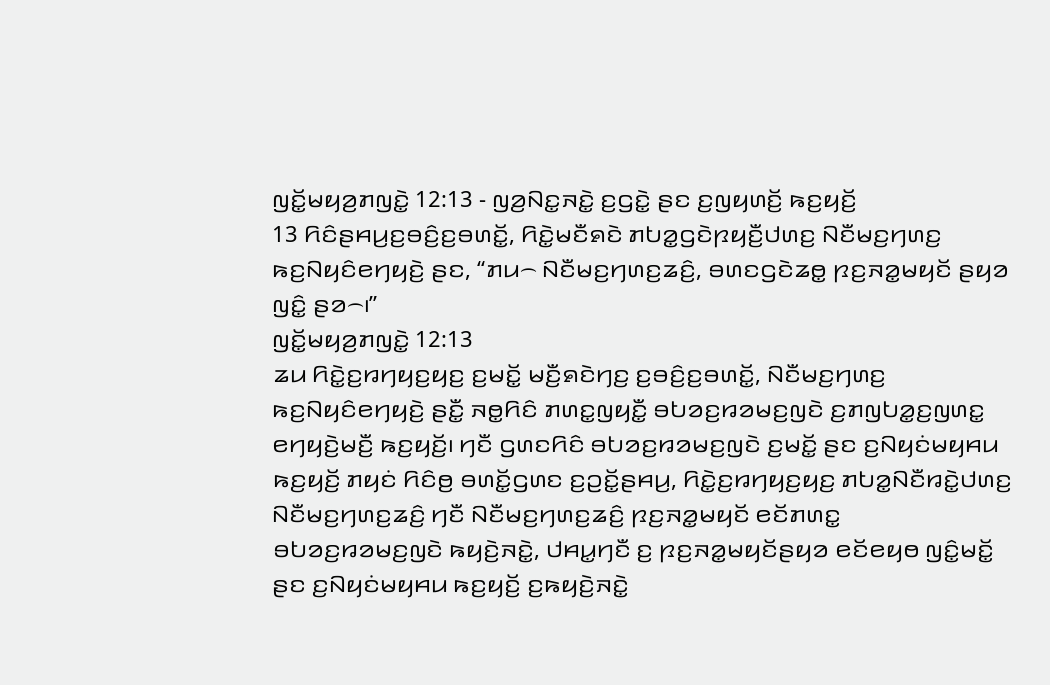ꤜꤢꤩ꤭ꤗꤟꤤ꤬ꤊꤜꤢꤧ꤭ 12:13 - ꤜꤤ꤬ꤡꤢ꤭ꤏꤢꤧ꤭ ꤢ꤬ꤞꤢꤧ꤭ ꤔꤢ ꤢ꤬ꤜꤟꤛꤢꤩ꤬ ꤒꤢ꤬ꤟꤢꤩ꤬
13 ꤖꤢꤨꤔꤌꤣ꤬ꤢ꤬ꤋꤢꤨ꤬ꤢ꤬ꤋꤛꤢꤩ꤭, ꤖꤢꤧ꤭ꤗꤢꤪꤎꤢꤧ ꤊꤝꤤ꤭ꤞꤢꤧꤐꤟꤢꤪ꤬ꤓꤛꤢ꤬ ꤡꤢꤪꤗꤢ꤬ꤚꤛꤢ꤬ ꤒꤢ꤬ꤡꤟꤢꤨꤕꤚꤟꤢꤧ꤬ ꤔꤢ, “ꤊꤣ꤮ ꤡꤢꤪꤗꤢ꤬ꤚꤛꤢ꤬ꤘꤢꤨ꤬, ꤋꤛꤢꤞꤢꤧꤘꤥ꤭ ꤐꤢ꤬ꤏꤤ꤭ꤗꤟꤢꤩ ꤔꤟꤤ ꤜꤢꤨ꤭ ꤔꤤ꤮꤯”
ꤜꤢꤩ꤭ꤗꤟꤤ꤬ꤊꤜꤢꤧ꤭ 12:13
ꤘꤣ ꤖꤢꤧ꤭ꤢ꤬ꤙꤚꤟꤢ꤬ꤟꤢ꤬ ꤢ꤬ꤗꤢꤩ꤭ ꤗꤢꤪ꤬ꤎꤢꤧꤚꤢ꤬ ꤢ꤬ꤋꤢꤨ꤬ꤢ꤬ꤋꤛꤢꤩ꤭, ꤡꤢꤪꤗꤢ꤬ꤚꤛꤢ꤬ ꤒꤢ꤬ꤡꤟꤢꤨꤕꤚꤟꤢꤧ꤬ ꤔꤢꤪ꤭ ꤏꤥ꤭ꤖꤢꤨ ꤊꤛꤢ꤭ꤜꤟꤢꤪ꤭ ꤋꤝꤤꤢ꤬ꤙꤤꤗꤢ꤬ꤜꤢꤧ ꤢ꤬ꤊꤜꤝꤤ꤭ꤢ꤬ꤜꤛꤢ꤭ ꤕꤚꤟꤢꤧ꤬ꤗꤢꤪ꤬ ꤒꤢ꤬ꤟꤢꤩ꤬꤯ ꤚꤢꤪ ꤞꤛꤢꤖꤢꤨ ꤋꤝꤤꤢ꤬ꤙꤤꤗꤢ꤬ꤜꤢꤧ ꤢ꤬ꤗꤢꤩ꤭ ꤔꤢ ꤢ꤬ꤡꤟꤢꤦꤗꤟꤌꤣ ꤒꤢ꤬ꤟꤢꤩ꤬ ꤊꤟꤢꤦ ꤖꤢꤨꤥ꤬ ꤋꤛꤢꤩ꤭ꤞꤛꤢ ꤢ꤬ꤑꤢꤩ꤭ꤔꤌꤣ꤬, ꤖꤢꤧ꤭ꤢ꤬ꤙꤚꤟꤢ꤬ꤟꤢ꤬ ꤊꤝꤤ꤭ꤡꤢꤪꤙꤢꤧ꤭ꤓꤛꤢ꤬ ꤡꤢꤪꤗꤢ꤬ꤚꤛꤢ꤬ꤘꤢꤨ꤬ ꤚꤢꤪ ꤡꤢꤪꤗꤢ꤬ꤚꤛꤢ꤬ꤘꤢꤨ꤬ ꤐꤢ꤬ꤏꤤ꤭ꤗꤟꤢꤩ ꤕꤢꤩꤊꤛꤢ꤭ ꤋꤝꤤꤢ꤬ꤙꤤꤗꤢ꤬ꤜꤢꤧ ꤒꤟꤢꤧ꤬ꤏꤢꤧ꤭, ꤓꤌꤣ꤭ꤚꤢꤪ ꤢ꤬ ꤐꤢ꤬ꤏꤤ꤭ꤗꤟꤢꤩꤔꤟꤤ ꤕꤢꤩꤕꤟꤥ ꤜꤢꤨ꤭ꤗꤢꤩ꤭ ꤔꤢ ꤢ꤬ꤡꤟꤢꤦꤗꤟꤌꤣ ꤒꤢ꤬ꤟꤢꤩ꤬ ꤢ꤬ꤒꤟꤢꤧ꤬ꤏꤢꤧ꤭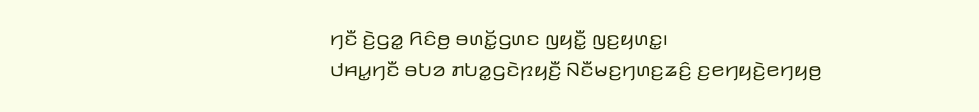ꤚꤢꤪ ꤢꤧ꤬ꤞꤤ꤭ ꤖꤢꤨꤥ꤬ ꤋꤛꤢꤩ꤭ꤞꤛꤢ ꤜꤟꤢꤪ꤭ ꤜꤢ꤬ꤟꤛꤢ꤭꤯
ꤓꤌꤣ꤭ꤚꤢꤪ ꤋꤝꤤ ꤊꤝꤤ꤭ꤞꤢꤧꤐꤟꤢꤪ꤬ ꤡꤢꤪꤗꤢ꤬ꤚꤛꤢ꤬ꤘꤢꤨ꤬ ꤢ꤬ꤕꤚꤟꤢꤧ꤬ꤕꤚꤟꤥ꤬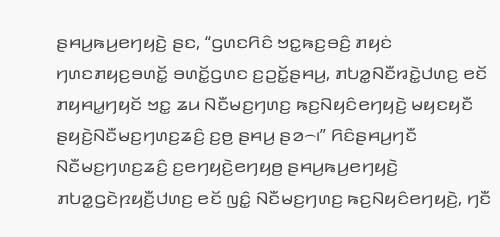ꤔꤌꤣ꤬ꤒꤣ꤬ꤕꤚꤟꤢꤧ꤬ ꤔꤢ, “ꤞꤛꤢꤖꤢꤨ ꤠꤢ꤭ꤒꤢ꤬ꤋꤢꤨ꤬ ꤊꤟꤢꤦ ꤚꤛꤢꤊꤟꤢ꤬ꤋꤛꤢꤩ꤭ ꤋꤛꤢꤩ꤭ꤞꤛꤢ ꤢ꤬ꤑꤢꤩ꤭ꤔꤌꤣ꤬, ꤊꤝꤤ꤭ꤡꤢꤪꤙꤢꤧ꤭ꤓꤛꤢ꤬ ꤕꤢꤩ ꤊꤟꤌꤣ꤭ꤚꤟꤢꤩ ꤠꤢ꤭ ꤘꤣ ꤡꤢꤪꤗꤢ꤬ꤚꤛꤢ꤬ ꤒꤢ꤬ꤡꤟꤢꤨꤕꤚꤟꤢꤧ꤬ ꤗꤟꤢꤟꤢꤪ ꤔꤟꤢꤧ꤬ꤡꤢꤪꤗꤢ꤬ꤚꤛꤢ꤬ꤘꤢꤨ꤬ ꤢ꤬ꤥ꤬ ꤔꤌꤣ꤬ ꤔꤤ꤮꤯” ꤖꤢꤨꤔꤌꤣ꤬ꤚꤢꤪ ꤡꤢꤪꤗꤢ꤬ꤚꤛꤢ꤬ꤘꤢꤨ꤬ ꤢ꤬ꤕꤚꤟꤢꤧ꤬ꤕꤚꤟꤥ꤬ ꤔꤌꤣ꤬ꤒꤣ꤬ꤕꤚꤟꤢꤧ꤬ ꤊꤝꤤ꤭ꤞꤢꤧꤐꤟꤢꤪ꤬ꤓꤛꤢ꤬ ꤕꤢꤩ ꤜꤢꤨ꤭ ꤡꤢꤪꤗꤢ꤬ꤚꤛꤢ꤬ ꤒꤢ꤬ꤡꤟꤢꤨꤕꤚꤟꤢꤧ꤬, ꤚꤢꤪ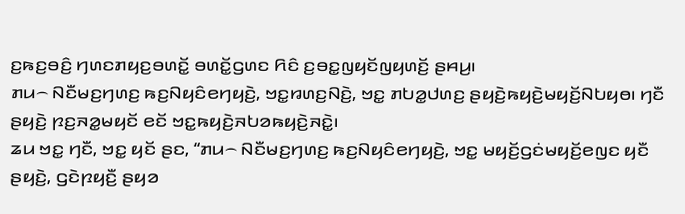ꤢ꤬ꤒꤢ꤬ꤋꤢꤨ꤬ ꤚꤛꤢꤊꤟꤢ꤬ꤋꤛꤢꤩ꤭ ꤋꤛꤢꤩ꤭ꤞꤛꤢ ꤖꤢꤨ ꤢ꤬ꤋꤢ꤭ꤜꤟꤢꤩꤜꤟꤛꤢꤩ꤬ ꤔꤌꤣ꤬꤯
ꤊꤣ꤮ ꤡꤢꤪꤗꤢ꤬ꤚꤛꤢ꤬ ꤒꤢ꤬ꤡꤟꤢꤨꤕꤚꤟꤢꤧ꤬, ꤠꤢ꤭ꤙꤛꤢ꤬ꤡꤢꤧ꤬, ꤠꤢ꤭ ꤊꤝꤤ꤭ꤓꤛꤢ꤬ ꤔꤟꤢꤧ꤬ꤒꤟꤢꤧ꤬ꤗꤟꤢꤩ꤬ꤡꤝꤟꤥ꤯ ꤚꤢꤪ ꤔꤟꤢꤧ꤬ ꤐꤢ꤬ꤏꤤ꤭ꤗꤟꤢꤩ ꤕꤢꤩ ꤠꤢ꤭ꤒꤟꤢꤧ꤬ꤏꤝꤤꤒꤟꤢꤧ꤬ꤏꤢꤧ꤭꤯
ꤘꤣ ꤠꤢ꤭ ꤚꤢꤪ, ꤠꤢ꤭ ꤟꤢꤩ ꤔꤢ, “ꤊꤣ꤮ ꤡꤢꤪꤗꤢ꤬ꤚꤛꤢ꤬ ꤒꤢ꤬ꤡꤟꤢꤨꤕꤚꤟꤢꤧ꤬, ꤠꤢ꤭ ꤗꤟꤢꤩ꤬ꤞꤢꤦꤗꤟꤢꤩ꤬ꤕꤜꤢ ꤟꤢꤪ ꤔꤟꤢꤧ꤬, ꤞꤢꤧꤐꤟꤢꤪ꤬ ꤔꤟꤤ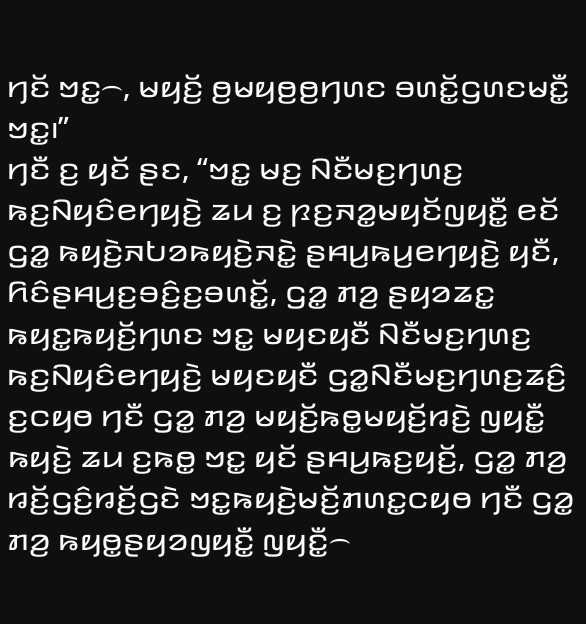ꤚꤢꤩ ꤠꤢ꤭꤮, ꤗꤟꤢꤩ꤬ ꤥ꤬ꤗꤟꤥ꤬ꤥ꤬ꤚꤛꤢ ꤋꤛꤢꤩ꤭ꤞꤛꤢꤗꤢꤪ꤭ ꤠꤢ꤭꤯”
ꤚꤢꤪ ꤢ꤬ ꤟꤢꤩ ꤔꤢ, “ꤠꤢ꤭ ꤗꤢ꤬ ꤡꤢꤪꤗꤢ꤬ꤚꤛꤢ꤬ ꤒꤢ꤬ꤡꤟꤢꤨꤕꤚꤟꤢꤧ꤬ ꤘꤣ ꤢ꤬ ꤐꤢ꤬ꤏꤤ꤭ꤗꤟꤢꤩꤜꤟꤢꤪ꤭ ꤕꤢꤩ ꤞꤤ꤭ ꤒꤟꤢꤧ꤬ꤏꤝꤤꤒꤟꤢꤧ꤬ꤏꤢꤧ꤭ ꤔꤌꤣ꤬ꤒꤣ꤬ꤕꤚꤟꤢꤧ꤬ ꤟꤢꤪ, ꤖꤢꤨꤔꤌꤣ꤬ꤢ꤬ꤋꤢꤨ꤬ꤢ꤬ꤋꤛꤢꤩ꤭, ꤞꤤ꤭ ꤊꤤ꤬ ꤔꤟꤤꤘꤢ꤭ ꤒꤟꤢ꤭ꤒꤟꤢꤩ꤬ꤚꤛꤢ ꤠꤢ꤭ ꤗꤟꤢꤟꤢꤪ ꤡꤢꤪꤗꤢ꤬ꤚꤛꤢ꤬ ꤒꤢ꤬ꤡꤟꤢꤨꤕꤚꤟꤢꤧ꤬ ꤗꤟꤢꤟꤢꤪ ꤞꤤ꤭ꤡꤢꤪꤗꤢ꤬ꤚꤛꤢ꤬ꤘꤢꤨ꤬ ꤢ꤬ꤍꤟꤥ ꤚꤢꤪ ꤞꤤ꤭ ꤊꤤ꤬ ꤗꤟꤢꤩ꤬ꤒꤥ꤭ꤗꤟꤢꤩ꤬ꤙꤢꤧ꤬ ꤜꤟꤢꤪ꤭ ꤒꤟꤢꤧ꤬ ꤘꤣ ꤢ꤬ꤒꤥ꤭ ꤠꤢ꤭ ꤟꤢꤩ ꤔꤌꤣ꤬ꤒꤢ꤬ꤟꤢꤩ꤬, ꤞꤤ꤭ ꤊꤤ꤬ ꤙꤢꤩ꤬ꤞꤢꤨ꤬ꤙꤢꤩ꤬ꤞꤢꤧ ꤠꤢ꤭ꤒꤟꤢꤧ꤬ꤗꤢꤩ꤬ꤊꤛꤢ꤭ꤍꤟꤥ ꤚꤢꤪ ꤞꤤ꤭ ꤊꤤ꤬ ꤒꤟꤥ꤭ꤔꤟꤤꤜꤟꤢꤪ꤭ ꤜꤟꤢꤪ꤭꤮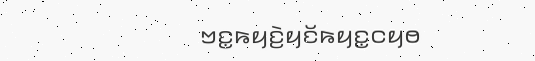ꤠꤢ꤭ꤒꤟꤢꤧ꤬ꤟꤢꤩꤒꤟꤢ꤭ꤍꤟꤥ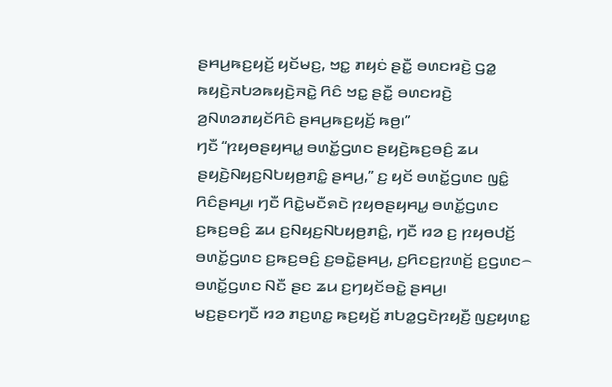ꤔꤌꤣ꤬ꤒꤢ꤬ꤟꤢꤩ꤬ ꤟꤢꤩꤗꤢ꤬, ꤠꤢ꤭ ꤊꤟꤢꤦ ꤔꤢꤪ꤭ ꤋꤛꤢꤙꤢꤧ꤬ ꤞꤤ꤭ ꤒꤟꤢꤧ꤬ꤏꤝꤤꤒꤟꤢꤧ꤬ꤏꤢꤧ꤭ ꤖꤢꤨ ꤠꤢ꤭ ꤔꤢꤪ꤭ ꤋꤛꤢꤙꤢꤧ꤬ ꤤ꤬ꤡꤛꤤꤊꤟꤢꤩꤖꤢꤨ ꤔꤌꤣ꤬ꤒꤢ꤬ꤟꤢꤩ꤬ ꤒꤥ꤬꤯”
ꤚꤢꤪ “ꤐꤟꤥꤔꤟꤌꤣ꤭ ꤋꤛꤢꤩ꤭ꤞꤛꤢ ꤔꤟꤢꤧ꤬ꤒꤢ꤬ꤋꤢꤨ꤬ ꤘꤣ ꤔꤟꤢꤧ꤬ꤡꤟꤢ꤬ꤡꤝꤟꤥ꤬ꤊꤢꤨ꤭ ꤔꤌꤣ꤬,” ꤢ꤬ ꤟꤢꤩ ꤋꤛꤢꤩ꤭ꤞꤛꤢ ꤜꤢꤨ꤭ ꤖꤢꤨꤔꤌꤣ꤬꤯ ꤚꤢꤪ ꤖꤢꤧ꤭ꤗꤢꤪꤎꤢꤧ ꤐꤟꤥꤔꤟꤌꤣ꤭ ꤋꤛꤢꤩ꤭ꤞꤛꤢ ꤢ꤬ꤒꤢ꤬ꤋꤢꤨ꤬ ꤘꤣ ꤢ꤬ꤡꤟꤢ꤬ꤡꤝꤟꤥ꤬ꤊꤢꤨ꤭, ꤚꤢꤪ ꤙꤤ ꤢ꤬ ꤐꤟꤥꤓꤢꤩ꤬ ꤋꤛꤢꤩ꤭ꤞꤛꤢ ꤢ꤬ꤒꤢ꤬ꤋꤢꤨ꤬ ꤢ꤬ꤋꤢꤧ꤭ꤔꤌꤣ꤬, ꤢ꤬ꤖꤢꤢ꤬ꤐꤛꤢꤩ꤬ ꤢ꤬ꤞꤛꤢ꤮ ꤋꤛꤢꤩ꤭ꤞꤛꤢ ꤡꤢꤪ ꤔꤢ ꤘꤣ ꤢ꤬ꤚꤟꤢꤩꤋꤢꤧ꤭ ꤔꤌꤣ꤬꤯
ꤗꤢ꤬ꤔꤢꤚꤢꤪ ꤙꤤ ꤊꤢ꤬ꤛꤢ꤭ ꤒꤢ꤬ꤟꤢꤩ꤬ ꤊꤝꤤ꤭ꤞꤢꤧꤐꤟꤢꤪ꤬ ꤜꤢ꤬ꤟꤛꤢ꤭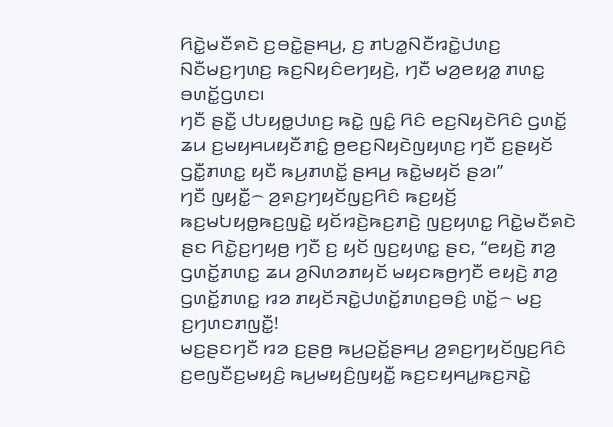ꤖꤢꤧ꤭ꤗꤢꤪꤎꤢꤧ ꤢ꤬ꤋꤢꤧ꤭ꤔꤌꤣ꤬, ꤢ꤬ ꤊꤝꤤ꤭ꤡꤢꤪꤙꤢꤧ꤭ꤓꤛꤢ꤬ ꤡꤢꤪꤗꤢ꤬ꤚꤛꤢ꤬ ꤒꤢ꤬ꤡꤟꤢꤨꤕꤚꤟꤢꤧ꤬, ꤚꤢꤪ ꤗꤤ꤬ꤕꤟꤤ꤭ ꤊꤛꤢ꤭ ꤋꤛꤢꤩ꤭ꤞꤛꤢ꤯
ꤚꤢꤪ ꤔꤢꤪ꤭ ꤓꤝꤟꤥ꤭ꤓꤛꤢ꤬ ꤒꤢꤧ꤭ ꤜꤢꤨ꤭ ꤖꤢꤨ ꤕꤢ꤬ꤡꤟꤢꤧꤖꤢꤨ ꤞꤛꤢꤩ꤭ ꤘꤣ ꤢ꤬ꤗꤟꤌꤣꤟꤢꤪꤊꤢꤨ꤭ ꤥ꤬ꤕꤢ꤬ꤡꤟꤢꤧꤜꤟꤛꤢ꤬ ꤚꤢꤪ ꤢ꤬ꤔꤟꤢꤩ ꤞꤢꤪ꤭ꤊꤛꤢ꤭ ꤟꤢꤪ ꤒꤣ꤬ꤊꤛꤢꤩ꤭ ꤔꤌꤣ꤬ ꤒꤢꤧ꤭ꤗꤟꤢꤩ ꤔꤤ꤯”
ꤚꤢꤪ ꤜꤟꤢꤪ꤭꤮ ꤤ꤬ꤎꤢ꤬ꤚꤟꤢꤩꤜꤢ꤬ꤖꤢꤨ ꤒꤢ꤬ꤟꤢꤩ꤬ ꤒꤢ꤬ꤗꤝꤟꤥ꤭ꤒꤢ꤬ꤜꤢꤧ꤭ ꤟꤢꤩꤙꤢꤧ꤬ꤒꤢ꤬ꤊꤢꤧ꤬ ꤜꤢ꤬ꤟꤛꤢ꤭ ꤖꤢꤧ꤭ꤗꤢꤪꤎꤢꤧ ꤔꤢ ꤖꤢꤧ꤭ꤢ꤬ꤚꤟꤥ꤬ ꤚꤢꤪ ꤢ꤬ ꤟꤢꤩ ꤜꤢ꤬ꤟꤛꤢ꤭ ꤔꤢ, “ꤕꤟꤢꤧ꤬ ꤊꤤ꤬ ꤞꤛꤢꤩ꤭ꤊꤛꤢ꤭ ꤘꤣ ꤤ꤬ꤡꤛꤤꤊꤟꤢꤩ ꤗꤟꤢꤒꤥ꤬ꤚꤢꤪ ꤕꤟꤢꤧ꤬ ꤊꤤ꤬ ꤞꤛꤢꤩ꤭ꤊꤛꤢ꤭ ꤙꤤ ꤊꤟꤢꤩꤏꤢꤧ꤭ꤓꤛꤢꤩ꤭ꤊꤛꤢ꤬ꤋꤢꤨ꤬ ꤛꤢꤩ꤭꤮ ꤗꤢ꤬ ꤢ꤬ꤚꤛꤢꤊꤜꤢꤪ꤭!
ꤗꤢ꤬ꤔꤢꤚꤢꤪ ꤙꤤ ꤢ꤬ꤔꤥ꤬ ꤒꤣ꤬ꤑꤢꤩ꤭ꤔꤌꤣ꤬ ꤤ꤬ꤎꤢ꤬ꤚꤟꤢꤩꤜꤢ꤬ꤖꤢꤨ ꤢ꤬ꤕꤜꤢꤪꤢ꤬ꤗꤟꤢꤨ꤬ ꤒꤣ꤬ꤗꤟꤢꤨ꤬ꤜꤟꤢꤪ꤭ ꤒꤢ꤬ꤢꤟꤌꤣ꤭ꤒꤢ꤬ꤏꤢꤧ꤭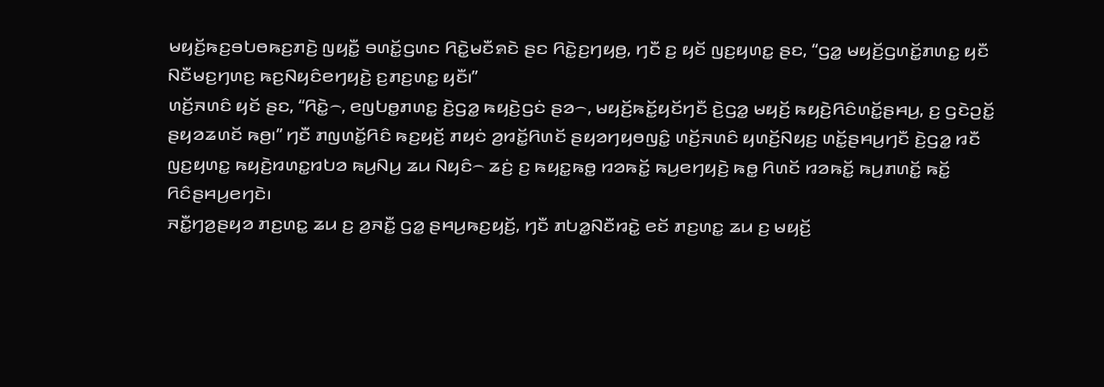ꤗꤟꤢꤩ꤬ꤒꤢ꤬ꤋꤝꤥꤒꤢ꤬ꤊꤢꤧ꤬ ꤜꤟꤢꤪ꤭ ꤋꤛꤢꤩ꤭ꤞꤛꤢ ꤖꤢꤧ꤭ꤗꤢꤪꤎꤢꤧ ꤔꤢ ꤖꤢꤧ꤭ꤢ꤬ꤚꤟꤥ꤬, ꤚꤢꤪ ꤢ꤬ ꤟꤢꤩ ꤜꤢ꤬ꤟꤛꤢ꤭ ꤔꤢ, “ꤞꤤ꤭ ꤗꤟꤢꤩ꤬ꤞꤛꤢꤩ꤭ꤊꤛꤢ꤭ ꤟꤢꤪ ꤡꤢꤪꤗꤢ꤬ꤚꤛꤢ꤬ ꤒꤢ꤬ꤡꤟꤢꤨꤕꤚꤟꤢꤧ꤬ ꤢ꤬ꤊꤢ꤬ꤛꤢ꤭ ꤟꤢꤪ꤯”
ꤛꤢꤩ꤬ꤏꤛꤢꤨ ꤟꤢꤩ ꤔꤢ, “ꤖꤢꤧ꤭꤮, ꤕꤜꤝꤥ꤭ꤊꤛꤢ꤭ ꤢꤧ꤬ꤞꤤ꤭ ꤒꤟꤢꤧ꤬ꤞꤢꤦ ꤔꤤ꤮, ꤗꤟꤢꤩ꤬ꤒꤢꤩ꤭ꤟꤢꤩꤚꤢꤪ ꤢꤧ꤬ꤞꤤ꤭ ꤗꤟꤢꤩ꤬ ꤒꤟꤢꤧ꤬ꤖꤢꤨꤛꤢꤩ꤭ꤔꤌꤣ꤬, ꤢ꤬ ꤞꤢꤧꤑꤢꤩ꤭ ꤔꤟꤤꤘꤛꤢꤩ ꤒꤥ꤬꤯” ꤚꤢꤪ ꤊꤜꤛꤢꤩ꤭ꤖꤢꤨ ꤒꤢ꤬ꤟꤢꤩ꤬ ꤊꤟꤢꤦ ꤤ꤬ꤙꤢꤩ꤭ꤖꤛꤢꤩ ꤔꤟꤤꤚꤟꤥꤜꤢꤨ꤭ ꤛꤢꤩ꤬ꤏꤛꤢꤨ ꤟꤛꤢꤩ꤬ꤡꤟꤢ꤬ ꤛꤢꤩ꤭ꤔꤌꤣ꤬ꤚꤢꤪ ꤢꤧ꤬ꤞꤤ꤭ ꤙꤢꤪ ꤜꤢ꤬ꤟꤛꤢ꤭ ꤒꤟꤢꤧ꤬ꤙꤛꤢ꤭ꤙꤝꤤ ꤒꤣ꤬ꤡꤣ꤬ ꤘꤣ ꤡꤟꤢꤨ꤮ ꤘꤢꤦ꤬ ꤢ꤬ ꤒꤟꤢ꤭ꤒꤥ꤭ ꤙꤤꤒꤢꤩ꤭ ꤒꤣ꤬ꤕꤚꤟꤢꤧ꤬ ꤒꤥ꤭ ꤖꤛꤢꤩ ꤙꤤꤒꤢꤩ꤭ ꤒꤣ꤬ꤊꤛꤢꤩ꤭ ꤒꤢꤩ꤭ ꤖꤢꤨꤔꤌꤣ꤬ꤕꤚꤢꤧ꤯
ꤏꤢꤪ꤭ꤚꤤ꤬ꤔꤟꤤ ꤊꤢ꤬ꤛꤢ꤭ ꤘꤣ ꤢ꤬ ꤤ꤬ꤏꤢꤪ꤭ ꤞꤤ꤭ ꤔꤌꤣ꤬ꤒꤢ꤬ꤟꤢꤩ꤬, ꤚꤢꤪ ꤊꤝꤤ꤭ꤡꤢꤪꤙꤢꤧ꤭ ꤕꤢꤩ ꤊꤢ꤬ꤛꤢ꤭ ꤘꤣ ꤢ꤬ ꤗꤟꤢꤩ꤬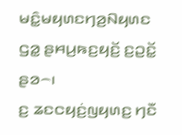ꤗꤢꤨ꤭ꤗꤟꤛꤢꤚꤤ꤬ꤡꤟꤛꤢ ꤞꤤ꤭ ꤔꤌꤣ꤬ꤒꤢ꤬ꤟꤢꤩ꤬ ꤢ꤬ꤑꤢꤩ꤭ ꤔꤤ꤮꤯
ꤢ꤬ ꤘꤢꤍꤟꤢꤦ꤬ꤜꤟꤛꤢ꤬ ꤚꤢꤪ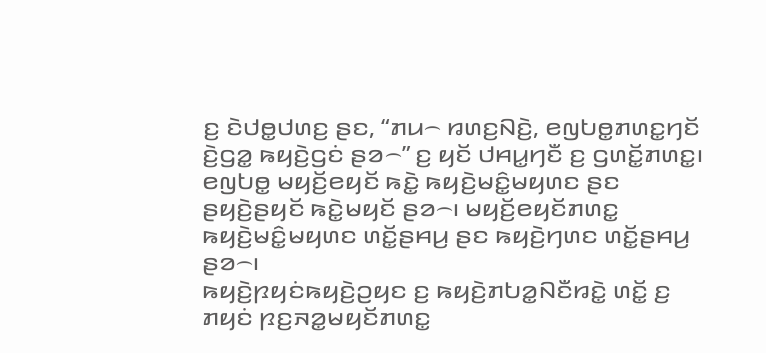ꤢ꤬ ꤢꤧꤓꤥ꤭ꤓꤛꤢ꤬ ꤔꤢ, “ꤊꤣ꤮ ꤙꤛꤢ꤬ꤡꤢꤧ꤬, ꤕꤜꤝꤥ꤭ꤊꤛꤢ꤭ꤚꤢꤩ ꤢꤧ꤬ꤞꤤ꤭ ꤒꤟꤢꤧ꤬ꤞꤢꤦ ꤔꤤ꤮” ꤢ꤬ ꤟꤢꤩ ꤓꤌꤣ꤭ꤚꤢꤪ ꤢ꤬ ꤞꤛꤢꤩ꤭ꤊꤛꤢ꤭꤯
ꤕꤜꤝꤥ꤭ ꤗꤟꤢꤩ꤬ꤕꤟꤢꤩ ꤒꤢꤧ꤭ ꤒꤟꤢꤧ꤬ꤗꤢꤨ꤭ꤗꤟꤛꤢ ꤔꤢ ꤔꤟꤢꤧ꤬ꤔꤟꤢꤩ ꤒꤢꤧ꤭ꤗꤟꤢꤩ ꤔꤤ꤮꤯ ꤗꤟꤢꤩ꤬ꤕꤟꤢꤩꤊꤛꤢ꤭ ꤒꤟꤢꤧ꤬ꤗꤢꤨ꤭ꤗꤟꤛꤢ ꤛꤢꤩ꤭ꤔꤌꤣ꤬ ꤔꤢ ꤒꤟꤢꤧ꤬ꤚꤛꤢ ꤛꤢꤩ꤭ꤔꤌꤣ꤬ ꤔꤤ꤮꤯
ꤒꤟꤢꤧ꤬ꤐꤟꤢꤦꤒꤟꤢꤧ꤬ꤑꤟꤢ ꤢ꤬ ꤒꤟꤢꤧ꤬ꤊꤝꤤ꤭ꤡꤢꤪꤙꤢꤧ꤭ ꤛꤢꤩ꤭ ꤢ꤬ ꤊꤟꤢꤦ ꤐꤢ꤬ꤏꤤ꤭ꤗꤟꤢꤩꤊꤛꤢ꤭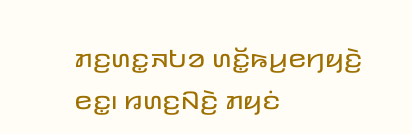ꤊꤢ꤬ꤛꤢ꤭ꤏꤝꤤ ꤛꤢꤩ꤭ꤒꤣ꤬ꤕꤚꤟꤢꤧ꤬ ꤕꤢ꤭꤯ ꤙꤛꤢ꤬ꤡꤢꤧ꤬ ꤊꤟꤢꤦ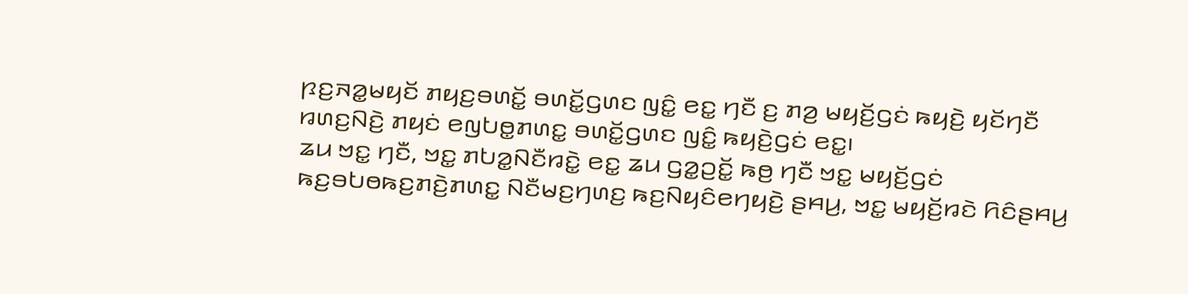ꤐꤢ꤬ꤏꤤ꤭ꤗꤟꤢꤩ ꤊꤟꤢ꤬ꤋꤛꤢꤩ꤭ ꤋꤛꤢꤩ꤭ꤞꤛꤢ ꤜꤢꤨ꤭ ꤕꤢ꤭ ꤚꤢꤪ ꤢ꤬ ꤊꤤ꤬ ꤗꤟꤢꤩ꤬ꤞꤢꤦ ꤒꤟꤢꤧ꤬ ꤟꤢꤩꤚꤢꤪ ꤙꤛꤢ꤬ꤡꤢꤧ꤬ ꤊꤟꤢꤦ ꤕꤜꤝꤥ꤭ꤊꤛꤢ꤭ ꤋꤛꤢꤩ꤭ꤞꤛꤢ ꤜꤢꤨ꤭ ꤒꤟꤢꤧ꤬ꤞꤢꤦ ꤕꤢ꤭꤯
ꤘꤣ ꤠꤢ꤭ ꤚꤢꤪ, ꤠꤢ꤭ ꤊꤝꤤ꤭ꤡꤢꤪꤙꤢꤧ꤭ ꤕꤢ꤭ ꤘꤣ ꤞꤤ꤭ꤑꤢꤩ꤭ ꤒꤥ꤬ ꤚꤢꤪ ꤠꤢ꤭ ꤗꤟꤢꤩ꤬ꤞꤢꤦ ꤒꤢ꤬ꤋꤝꤥꤒꤢ꤬ꤊꤢꤧ꤬ꤊꤛꤢ꤭ ꤡꤢꤪꤗꤢ꤬ꤚꤛꤢ꤬ ꤒꤢ꤬ꤡꤟꤢꤨꤕꤚꤟꤢꤧ꤬ ꤔꤌꤣ꤬, ꤠꤢ꤭ ꤗꤟꤢꤩ꤬ꤙꤢꤧ ꤖꤢꤨꤔꤌꤣ꤬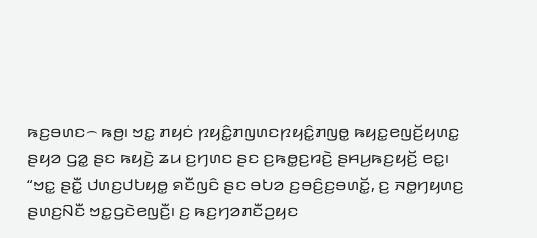ꤒꤢ꤬ꤋꤛꤢ꤮ ꤒꤥ꤬꤯ ꤠꤢ꤭ ꤊꤟꤢꤦ ꤐꤟꤢꤨ꤭ꤊꤜꤛꤢꤐꤟꤢꤨ꤭ꤊꤜꤥ꤭ ꤒꤟꤢ꤭ꤕꤜꤢꤩ꤬ꤟꤛꤢ꤭ ꤔꤟꤤ ꤞꤤ꤭ ꤔꤢ ꤒꤟꤢꤧ꤬ ꤘꤣ ꤢ꤬ꤚꤛꤢ ꤔꤢ ꤢ꤬ꤒꤥ꤭ꤢ꤬ꤙꤢꤧ꤬ ꤔꤌꤣ꤬ꤒꤢ꤬ꤟꤢꤩ꤬ ꤕꤢ꤭꤯
“ꤠꤢ꤭ ꤔꤢꤪ꤭ ꤓꤛꤢ꤬ꤓꤝꤟꤥ꤭ ꤎꤢꤪꤜꤢꤨ ꤔꤢ ꤋꤝꤤ ꤢ꤬ꤋꤢꤨ꤬ꤢ꤬ꤋꤛꤢꤩ꤭, ꤢ꤬ ꤏꤥ꤭ꤚꤟꤛꤢ꤬ ꤔꤛꤢ꤬ꤡꤢꤪ ꤠꤢ꤭ꤞꤢꤧꤕꤜꤢꤪ꤬꤯ ꤢ꤬ ꤒꤢ꤬ꤚꤤꤊꤢꤪꤑꤟꤢ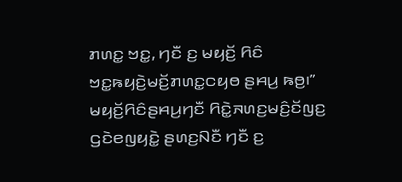ꤊꤛꤢ꤭ ꤠꤢ꤭, ꤚꤢꤪ ꤢ꤬ ꤗꤟꤢꤩ꤬ ꤖꤢꤨ ꤠꤢ꤭ꤒꤟꤢꤧ꤬ꤗꤢꤩ꤬ꤊꤛꤢ꤭ꤍꤟꤥ ꤔꤌꤣ꤬ ꤒꤥ꤬꤯” ꤗꤟꤢꤩ꤬ꤖꤢꤨꤔꤌꤣ꤬ꤚꤢꤪ ꤖꤢꤧ꤭ꤏꤛꤢ꤬ꤗꤢꤨ꤬ꤢꤩꤜꤢ꤬ ꤞꤢꤧꤕꤜꤟꤢꤧ꤭ ꤔꤛꤢ꤬ꤡꤢꤪ ꤚꤢꤪ ꤢ꤬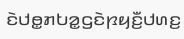ꤢꤧꤓꤥ꤭ꤊꤝꤤ꤭ꤞꤢꤧꤐꤟꤢꤪ꤬ꤓꤛꤢ꤬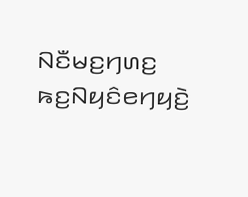ꤡꤢꤪꤗꤢ꤬ꤚꤛꤢ꤬ ꤒꤢ꤬ꤡꤟꤢꤨꤕꤚꤟꤢꤧ꤬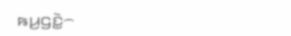ꤒꤣ꤬ꤞꤢꤧ꤭꤮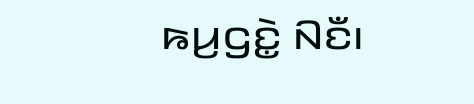ꤒꤣ꤬ꤞꤢꤧ꤭ ꤡꤢꤪ꤯